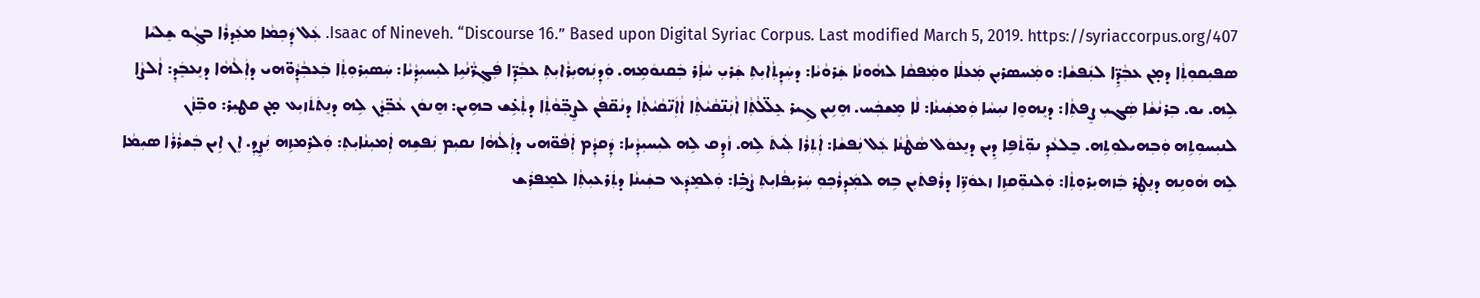Isaac of Nineveh. “Discourse 16.” Based upon Digital Syriac Corpus. Last modified March 5, 2019. https://syriaccorpus.org/407. ܥܲܠ ܕܲܟܼܡܵܐ ܡܥܲܕܪܵܐ ܒܓܼܵܘ ܫܸܠܝܵܐ ܤܦܝܼܩܘܼܬܼܵܐ ܕܡ̣ܢ ܥܒܼܵܕܹ̈ܐ ܠܢܲܦܫܵܐ: ܘܡܲܚܤܪܝܼܢ ܡܲܥܠܵܐ ܘܡܲܦܩܵܐ ܠܗܵܘܢܵܐ ܫܲܪܘܵܝܵܐ: ܕܚܲܕܼܬܼܵܐܝܼܬܼ ܫܲܪܝܼ ܚܵܐܲܪ ܒܲܩܢܘܿܡܹܗ. ܘܲܕܼܢܲܗܝܼܪܵܐܝܼܬܼ ܥܒܼܵܕܼ̈ܐ ܦܲܓܼܪ̈ܵܢܵܝܹܐ ܠܝܼܚܝܼܕܼܵܝܵܐ: ܚܲܤܝܼܪܘܼܬܼܵܐ ܒܲܥܒܼܵܕܼܵܘ̈ܗܝ ܕܐܲܠܵܗܵܐ ܕܢܸܥܒܸܿܕܼ: ܐܵܠܨܵܐ ܠܹܗ. ܝܘ. ܒܼܪܢܵܫܵܐ ܤܲܓܝܼ ܨܸܦܬܼܵܐ: ܕܢܸܗܘܸܐ ܢܝܼܚܵܐ ܘܲܡܫܲܝܢܵܐ: ܠܵܐ ܡܸܫܟܲܚ. ܗܸܢܹܝܢ ܓܹܝܪ ܥܸܠ̈ܠܵܬܼܵܐ ܐܵܢܲܢ̈ܩܵܝܵܬܼܵܐ ܐܵܐܲܢ̈ܩܵܝܵܬܼܵܐ ܕܢܵܩ̈ܦܵܢ ܠܨܸܒܼ̈ܘܵܬܼܵܐ ܕܬܼܵܥܹ̇ܫ ܒܗܹܝܢ: ܗܸܢܘܿܢ ܥܵܒܼ̈ܕܵܢ ܠܹܗ ܕܢܸܬܿܬܿܙܝܼܥ ܡ̣ܢ ܩܛܝܼܪ: ܘܒܼ̈ܙܵܢ ܠܢܝܼܚܘܼܬܹܗ ܘܲܒܼܗܝܠܘܼܬܹܗ. ܒܸܠܥܵܕܼ ܢܘܼ̈ܬܵܦܹܐ ܕܹܝܢ ܕܢܸܥܘܿܠ ܤܵܛܵܢܵܐ ܥܲܠ ܢܲܦܫܵܐ: ܐܲܬܼܪܵܐ ܠܲܝܬܿ ܠܹܗ. ܙܵܕܹܩ ܠܹܗ ܠܝܼܚܝܼܕܼܵܝܐ: ܕܲܩܕܼܵܡ ܐܲܦܵܘ̈ܗܝ ܕܐܲܠܵܗܵܐ ܢܩܝܼܡ ܢܲܦܫܹܗ ܐܲܡܝܼܢܵܐܝܼܬܼ: ܘܲܠܪܸܡܙܹܗ ܢܲܨܸܕܼ. ܐܸܢ ܐܹܝܢ ܒܲܫܪܵܪܵܐ ܤܝܼܡܵܐ ܠܹܗ ܗܵܘܢܹܗ ܕܢܸܛܲܪ ܒܲܙܗܝܼܪܘܼܬܼܵܐ: ܘܲܠܢܘܼ̈ܩܙܹܐ ܙܥܘܿܪܹ̈ܐ ܕܪܵܦܬܿܝܼܢ ܒܹܗ ܠܡܲܕܼܪܵܟܼܘܼ ܚܲܪܝܼܦܵܐܝܼܬܼ ܨܵܒܹ̇ܐ: ܘܲܠܡܸܕܲܥ ܒܫܲܝܢܵܐ ܕܬܲܪܥܝܼܬܼܵܐ ܠܡܸܦܪܲܫ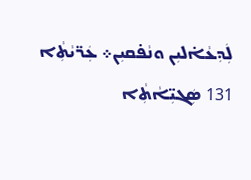ܠܲܕܼܥܵܐ̇ܠܝܼܢ ܘܢܵܦ̇ܩܝܼܢ܀ ܥܲܪ̈ܝܵܬܼܵܐ 131 ܤܲܓܝܼ̈ܐܵܬܼܵܐ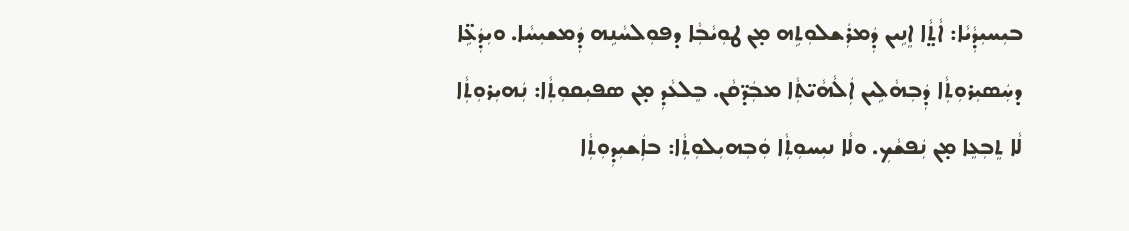ܒܝܼܚܝܼܕܼܵܝܵܐ: ܐܵܬ̤ܵܐ ܐܸܢܹܝܢ ܕܲܡܪܲܫܠܘܼܬܹܗ ܡ̣ܢ ܛܘܼܝܵܒܼܵܐ ܕܦܘܼܠܚܵܢܹܗ ܕܲܡܫܝܼܚܵܐ. ܘܝܼܕܲܥܹ̈ܐ ܕܚܲܤܝܼܪܘܼܬܼܵܐ ܕܲܒܼܗܵܠܹܝܢ ܐܲܠܵܗܵܝ̈ܬܼܵܐ ܡܒܲܕ̈ܩܵܢ. ܒܸܠܥܵܕܼ ܡ̣ܢ ܤܦܝܼܩܘܼܬܼܵܐ: ܢܲܗܝܼܪܘܼܬܼܵܐ ܠܵܐ ܬܸܒܼܥܸܐ ܡ̣ܢ ܢܲܦܫܵܟܼ. ܘܠܵܐ ܢܝܼܚܘܼܬܼܵܐ ܘܲܒܼܗܝܼܠܘܼܬܼܵܐ: ܒܐܲܫܝܼܕܼܘܼܬܼܵܐ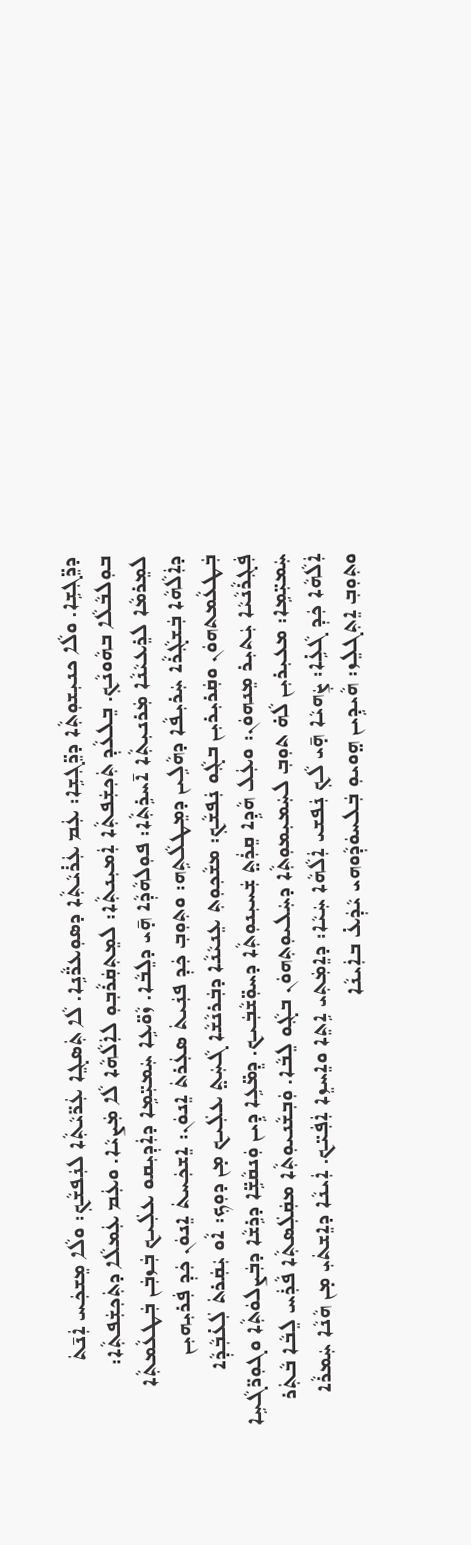ܕܪܸ̈ܓܼܫܹܐ. ܘܠܵܐ ܟܢܝܼܫܘܼܬܼܵܐ ܕܪܸ̈ܓܼܫܹܐ: ܥܲܡ ܥܲܪ݁ܝܵܬܼܵܐ ܕܤܘܼܥܪ̈ܵܢܹܐ. ܠܵܐ ܬܲܤܓܸܐ ܥܲܪ̈ܝܵܬܼܵܐ ܠܢܲܦܫܵܟܼ: ܘܠܵܐ ܡܸܫܟܲܚ ܐܲܢ̄ܬܿ ܒܘܼܠܒܵܠܵܐ ܒܗܵܘܢܵܟܼ. ܒܸܠܥܵܕܼ ܬܲܟܼܫܲܦܬܼܵܐ ܐܲܡܝܼܢܬܼܵܐ: ܠܡܸܬܼܩܲܪܵܒܼܘܼ ܠܐܲܠܵܗܵܐ ܠܵܐ ܡܲܨܝܵܐ. ܘܥܲܡ ܥܲܡܠܵܐ ܕܬܲܟܼܫܲܦܬܼܵܐ: ܠܡܸܪܡܵܐ ܠܪܸܥܝܵܢܵܐ ܡܲܪܢܝܼܬܼܵܐ ܐ̄ܚܪܹܬܼܵܐ: ܦܘܼܠܗܵܕܼܵܐ ܗ̣̄ܝ ܕܠܸܒܵܐ. ܙܵܘ̈ܥܹܐ ܚܲܡܝܼ̈ܡܹܐ ܕܐܲܕܼܝܼܩܘ ܥܠܲܝܟ ܒܲܙܒܲܢ ܒܲܛܥܵܡܬܼܵܐ ܕܐܲܠܵܗܵܐ ܒܲܫܓܼܵܪܵܐ ܚܲܪܝܼܦܵܐ ܕܗܵܠܹܝܢ ܕܡܸܛܠܵܬܹܗ: ܘܬܼܘܼܒܼ ܟܲܕܼ ܦܢܲܝܬܿ ܤܥܲܪܬܿ ܐܸܢܘܿܢ: ܐܸܫܟܲܚܬܿ ܐܸܢܘܿܢ ܟܲܕܼ ܦܲܪܝܼܗܝܼܢ ܒܲܛܥܵܡܬܗܘܿܢ ܘܩܲܪܝܼܪܝܼܢ ܒܓܼܵܘ ܢܲܦܫܵܟܼ: ܡܫܵܟܼܘܼܬܼ ܥܸܢܝܵܢܵܐ ܕܒܲܪܢܵܫܵܐ ܓܵܚܲܬ̤ ܥܠܲܝܟ ܡ̣ܢ ܕܘܼܟܼ: ܐܵܘ ܝܲܩܲܪܬܿ ܠܲܥ̇ܒܼܵܕܼܵܐ ܦܲܓܼܪܵܢܵܝܵܐ ܝܲܬܝܼܪ ܡܸܢܗܘܿܢ: ܘܥܲܠ ܗܵܕܹܐ ܩܸܪܲܬ̤ ܫܲܚܝܼܢܘܼܬܼܵܐ ܕܚܘܼ̈ܫܵܒܲܝܟ. ܕܸܡ̈ܥܹܐ ܕܹܝܢ ܘܲܢܩܵܫܹ̈ܐ ܕܪܹܫܵܐ ܕܒܲܨܠܘܿܬܼܵܐ ܘܓܘܼܪ̈ܓܵܚܹܐ ܚܲܡܝܼ̈ܡܹܐ: ܡܥܝܼܪܝܼܢ ܠܵܗ̇ ܬܘܼܒܼ ܠܚܲܡܝܼܡܘܼܬܼܵܐ ܕܚܲܠܝܘܼܬܼܗܘܿܢ ܒܓܼܵܘ ܠܸܒܵܐ. ܘܲܒܼܫܵܢܝܘܼܬܼܵܐ ܡܩܲܠܲܤܬܼܵܐ ܦܵܪܲܚ ܠܸܒܵܐ ܒܵܬܲܪ ܐܲܠܵܗܵܐ ܟܲܕܼ ܓܵܥܹ̇ܐ: ܨܲܗܝܵܐ ܗ̣̄ܝ ܠܵܟܼ ܢܲܦܫܝ ܐܲܠܵܗܵܐ ܚܲܝܵܐ: ܕܐܸܡܲܬܼܝ ܐܹܬܸܐ ܘܐܸܚܙܸܐ ܐܲܦܲܝ̈ܟ. ܐܲܝܢܵܐ ܕܐܸܫܬܿܝܼ ܡ̣ܢ ܗܵܢܵܐ ܚܲܡܪܵܐ ܘܬܼܘܼܒܼ ܐܸܬܼܓܠܸܙ: ܗܵܝܕܹܝܢ ܗ̤ܘܝܘܼ ܒܲܠܚܘܿܕܼܵܘܗܝ ܝܵܕܲܥ̇ ܒܐܲܝܢܵܐ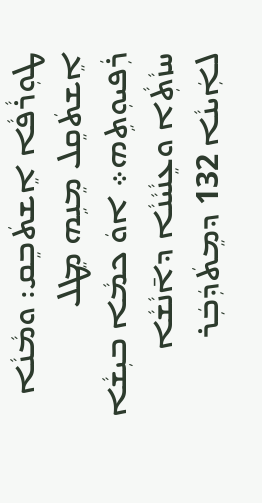ܛܘܼܪܵܦܵܐ ܐܸܫܬܿܒܸܩ: ܘܡܵܢܵܐ ܐܸܫܬܿܩܸܠ ܡܸܢܹܗ ܡܸܛܠ ܪܲܦܝܘܼܬܹܗ܀ ܐܘܿ ܟܡܵܐ ܒܝܼܫܵܐ ܚܙܵܬܼܵܐ ܘܥܸܢܵܝܵܢܵܐ ܕܐ̄ܢܵܫܵܐ ܠܐܲܝܢܵܐ 132 ܕܡܸܬܿܕܲܒܲܪ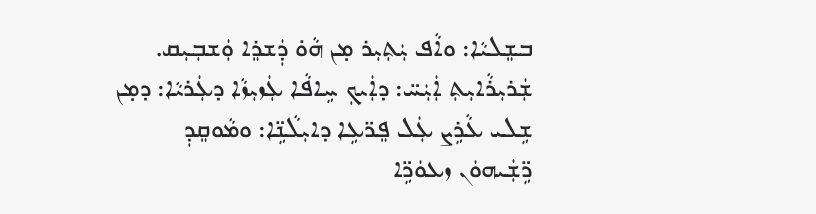ܒܫܸܠܝܵܐ: ܘܐܵܦ ܝܲܬܼܝܼܪ ܡ̣ܢ ܗܵܘ̇ ܕܲܫܪܸܐ ܘܲܫܒܼܝܼܩ. ܫܲܪܝܼܪܵܐܝܼܬܼ ܐܲܝܲܚ̈: ܕܐܲܝܟܼ ܚܹܐܦܵܐ ܥܲܙܝܼܙܵܐ ܕܥܲܪܝܵܐ: ܕܡ̣ܢ ܫܹܠܝ ܥܵܪܹܨ ܥܲܠ ܦܸܪ̈ܥܹܐ ܕܐܝܼܠܵܢܹ̈ܐ: ܘܡܵܘܩܸܕܼ ܪܹ̈ܫܲܝܗܘܿܢ ܙܥܘܿܪܹ̈ܐ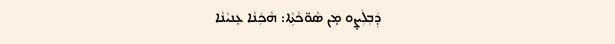ܕܲܒܼܠܲܨ̣ܘ ܡ̣ܢ ܤܵܘ̈ܟܵܬܼܵܐ: ܗܵܟܲܢܵܐ ܥܸܢܝܵܢܵܐ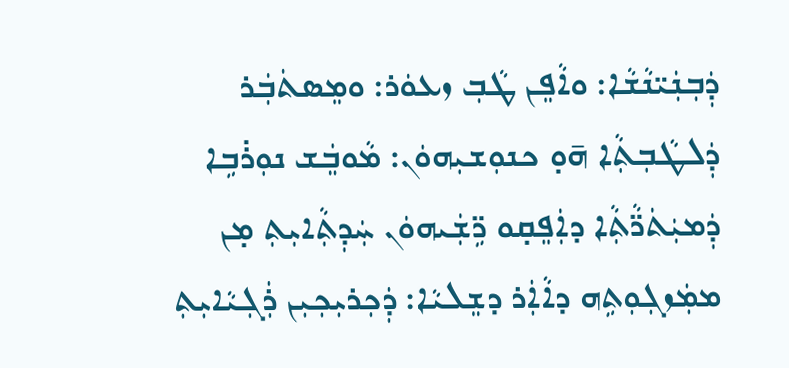ܕܲܒܼܢܲܝ̈ܢܵܫܵܐ: ܘܐܵܦܸܢ ܛܵܒܼ ܙܥܘܿܪ: ܘܡܸܤܬܿܒܲܪ ܕܲܠܛܵܒܼܬܼܵܐ ܗ̄ܘ̣ ܟܢܘܼܫܝܼܗܘܿܢ: ܡܵܘܒܸܿܫ ܢܘܼܪ݁ܒܹܐ ܕܲܡܝܲܬܿܪ̈ܵܬܼܵܐ ܕܐܲܦܸܩ̣ܘ ܪܹ̈ܫܲܝܗܘܿܢ ܚܲܕܼܬܼܵܐܝܼܬܼ ܡ̣ܢ ܡܡܲܙܓܼܘܼܬܹܗ ܕܐܵܐܲܪ ܕܫܸܠܝܵܐ: ܕܲܟܼܪܝܼܟܼܝܼܢ ܪܲܓܼܝܵܐܝܼܬܼ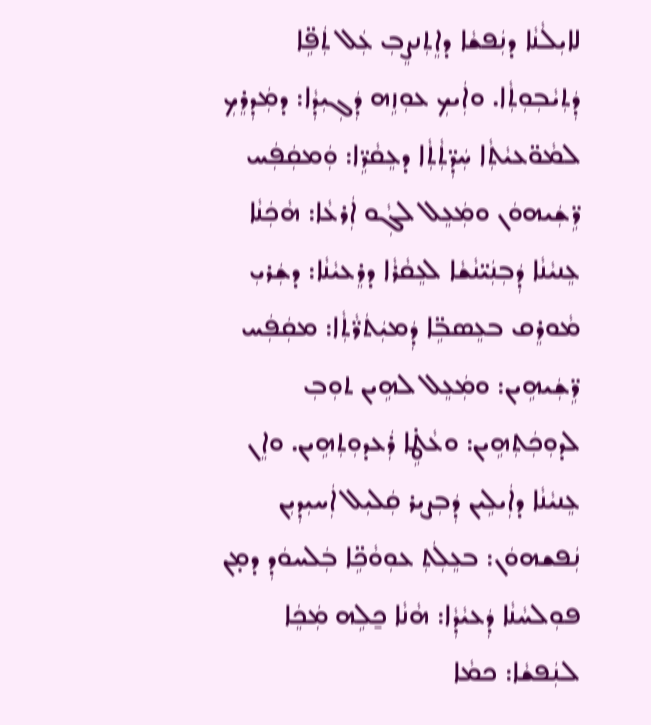ܠܐܝܼܠܵܢܵܐ ܕܢܲܦܫܵܐ ܕܐܸܬܼܢܨܸܒܼ ܥܲܠ ܬܲܦܹ̈ܐ ܕܲܬܼܝܵܒܼܘܼܬܼܵܐ. ܘܐܲܝܟܼ ܥܘܼܙܹܗ ܕܲܓܼܝܼܕܼܵܐ: ܕܡܲܕܼܪܸܟܼ ܠܡܵܘ̈ܥܝܵܬܼܵܐ ܚܲܕܼ̈ܬܼܵܬܼܵܐ ܕܥܸܩܵܪܹ̈ܐ: ܘܲܡܩܲܦܲܚ ܪܹ̈ܫܲܝܗܘܿܢ ܘܡܲܥܸܠ ܠܓܼܵܘ ܐܲܪܥܵܐ: ܗܵܟܲܢܵܐ ܥܸܢܝܵܢܵܐ ܕܲܒܼܢܲܝ̈ܢܵܫܵܐ ܠܥܸܩܵܪܵܐ ܕܪܸܥܝܵܢܵܐ: ܕܫܲܪܝܼ ܡܵܘܪܸܩ ܒܥܸܤܒܹ̈ܐ ܕܲܡܝܲܬܿܪ̈ܵܬܼܵܐ: ܡܩܲܦܲܚ ܪܹ̈ܫܲܝܗܹܝܢ: ܘܡܲܥܸܠ ܠܗܹܝܢ ܬܘܼܒܼ ܠܕܘܼܟܲܬܼܗܹܝܢ: ܘܥܵܛܹ̇ܐ ܪܲܥܕܘܼܬܼܗܹܝܢ. ܘܐܸܢ ܥܸܢܝܵܢܵܐ ܕܐܲܝܠܹܝܢ ܕܲܒܼܨܝܼܪ ܩܲܠܝܼܠ ܐܲܚܝܼܕܼܝܼܢ ܢܲܦܫܗܘܿܢ: ܒܥܸܠܲܬܼ ܥܘܼܘܵܟܹ̈ܐ ܒܲܠܚܘܿܕܼ ܕܡ̣ܢ ܦܘܼܠܚܵܢܵܐ ܕܲܥܝܵܕܼܵܐ: ܗܵܢܵܐ ܟ̱ܠܹܗ ܡܲܟܸܿܐ ܠܢܲܦܫܵܐ: ܟܡܵܐ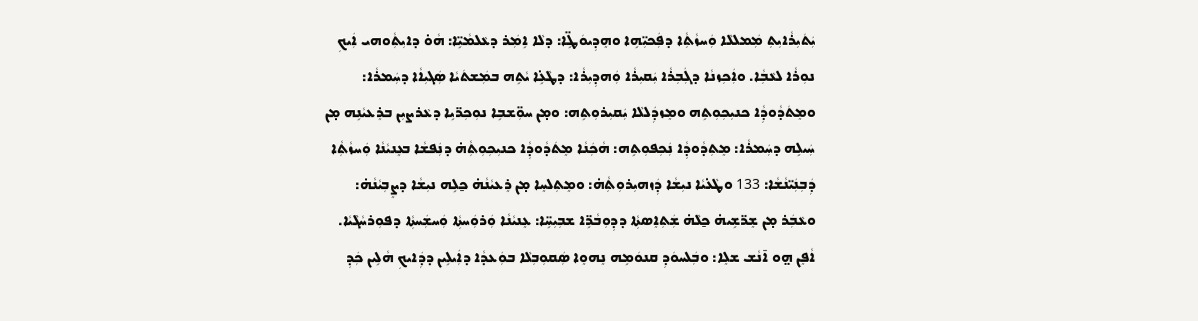ܝܲܬܿܝܼܪܵܐܝܼܬܼ ܡܲܡܠܠܵܐ ܘܲܚܙܵܬܼܵܐ ܕܦܲܟܝܼ̈ܗܹܐ ܘܗܸܕܼܝܘܿܛܹ̈ܐ: ܕܠܵܐ ܐܹܡܲܪ ܕܥܵܠܡܵܝܹ̈ܐ: ܗܵܘ̇ ܕܐܝܼܬܼܵܘܗܝ ܐܲܝܟܼ ܢܘܼܪܵܐ ܠܥܵܒܼܵܐ. ܘܐܲܟܼܙܢܵܐ ܕܓܲܒܼܪܵܐ ܝܲܩܝܼܪܵܐ ܘܲܗܕܼܝܼܪܵܐ: ܕܛܵܥܹ̇ܐ ܝܵܬܹܗ ܒܡܲܫܬܿܝܵܐ ܤܲܓܝܼܐܵܐ ܕܚܲܡܪܵܐ: ܘܡܸܬܿܕܵܘܕܼܵܐ ܟܢܝܼܟܼܘܼܬܹܗ ܘܡܸܙܕܲܠܠܵܐ ܝܲܩܝܼܪܘܼܬܹܗ: ܘܡ̣ܢ ܚܘܼ̈ܫܒܹܐ ܢܘܼܟܼܪ̈ܝܹܐ ܕܥܵܪܨܝܼܢ ܒܪܸܥܝܵܢܹܗ ܡ̣ܢ ܚܲܝܠܹܗ ܕܚܲܡܪܵܐ: ܡܸܬܼܕܵܘܕܼܵܐ ܢܲܟܼܦܘܼܬܹܗ: ܗܵܟܲܢܵܐ ܡܸܬܿܕܵܘܕܼܵܐ ܟܢܝܼܟܼܘܼܬܼܵܗ̇ ܕܢܲܦܫܵܐ ܒܥܸܢܝܵܢܵܐ ܘܲܚܙܵܬܼܵܐ ܕܲܒܼܢܲܝ̈ܢܵܫܵܐ: 133 ܘܛܵܥ̇ܝܵܐ ܢܝܼܫܵܐ ܕܲܙܗܝܼܪܘܼܬܼܵܗ̇: ܘܡܸܬܼܠܚܸܐ ܡ̣ܢ ܪܸܥܝܵܢܵܗ̇ ܟ̱ܠܹܗ ܢܝܼܫܵܐ ܕܨܸܒܼܝܵܢܵܗ̇: ܘܥܵܒܲܪ ܡ̣ܢ ܫܸܪ̈ܫܹܝܗ̇ ܟ̱ܠܵܗ̇ ܫܲܬܼܐܸܤܬܼܵܐ ܕܕܼܘܼܒܵܪܹ̈ܐ ܫܒܼܝܼܚܹ̈ܐ: ܥܸܢܝܵܢܵܐ ܘܲܪܘܲܚܬܼܵܐ ܘܲܚܫܲܚܬܼܵܐ ܕܦܘܼܪܚܵܓܵܝܵܐ. ܐܵܦܸܢ ܗ̤ܘ ܐ̄ܢܵܫ ܫܠܸܐ: ܘܒܲܠܚܘܿܕܼ ܩܢܘܿܡܹܗ ܢܸܗܘܸܐ ܤܲܩܘܼܒܼܠܵܐ ܒܘܲܥܕܵܐ ܕܐܲܝܠܹܝܢ ܕܕܲܐܝܟܼ ܗܵܠܹܝܢ ܟܲܕܼ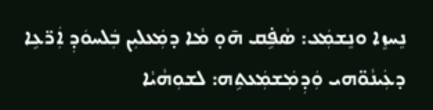ܢܸܚܙܸܐ ܘܢܸܫܡܲܥ: ܤܵܦܹ̇ܩ ܗ̄ܘ̣ ܡܵܐ ܕܡܲܥܠܝܼܢ ܒܲܠܚܘܿܕܼ ܐܲܪ̈ܥܹܐ ܕܥܲܝܢܵܘ̈ܗܝ ܘܲܕܼܡܲܫܡܲܥܬܹܗ: ܠܫܘܼܗܵܝܵܐ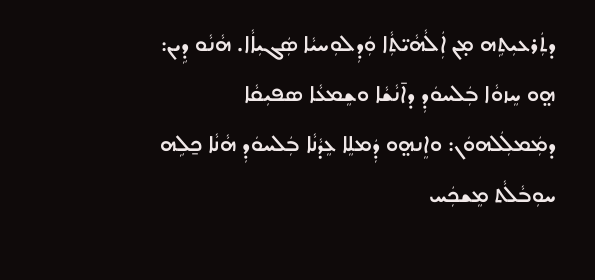ܕܬܲܪܥܝܼܬܹܗ ܡ̣ܢ ܐܲܠܵܗܵܝ̈ܬܼܵܐ ܘܲܕܼܠܘܼܚܝܵܐ ܤܲܓܝܼܐܵܐ. ܗܵܢܵܘ ܕܹܝܢ: ܗ̤ܘ ܚܸܙܘܵܐ ܒܲܠܚܘܿܕܼ ܕܐ̄ܢܵܫܵܐ ܘܫܸܡܥܵܐ ܤܦܝܼܩܵܐ ܕܡܲܡܠܲܠܗܘܿܢ: ܘܐܸܢܗ̤ܘ ܕܲܡܠܸܐ ܥܸܕܵܢܵܐ ܒܲܠܚܘܿܕܼ ܗܵܢܵܐ ܟ̱ܠܹܗ ܚܘܼܒܵܠܵܬ ܡܸܫܟܲܚ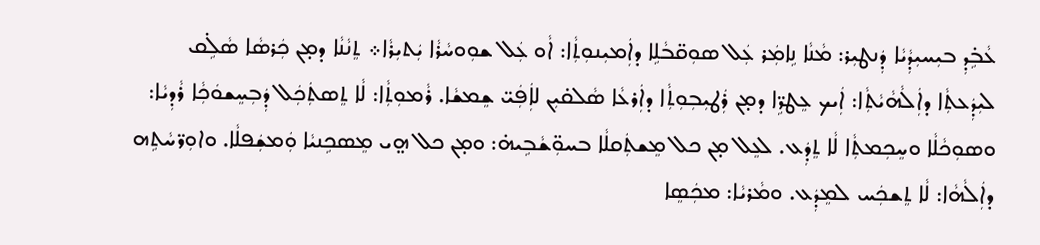ܥܵܒܹ̇ܕܼ ܒܝܼܚܝܼܕܼܵܝܵܐ ܕܲܢܛܝܼܪ: ܡܵܢܵܐ ܢܹܐܡܲܪ ܥܲܠ ܤܘܼܩ̈ܒܵܠܹܐ ܕܐܲܡܝܼܢܘܼܬܼܵܐ: ܐܵܘ ܥܲܠ ܫܘܼܘܚܵܪܵܐ ܝܲܬܝܼܪܵܐ܀ ܬܸܢܵܢܵܐ ܕܡ̣ܢ ܟܲܪܤܵܐ ܤܵܠܹ̇ܩ ܠܝܼܕܲܥܬܼܵܐ ܕܐܲܠܵܗܵܝܵܬܼܵܐ: ܐܲܝܟ ܥܸܛܪܹ̈ܐ ܕܡ̣ܢ ܪܲܛܝܼܒܼܘܼܬܼܵܐ ܕܐܲܪܥܵܐ ܤܵܠܩ̇ܝܼܢ ܠܐܲܦܲܝ̈ ܫܸܡܫܵܐ. ܪܵܡܘܼܬܼܵܐ: ܠܵܐ ܬܸܤܬܲܟܲܠ ܕܲܒܼܚܸܫܘܿܟܼܵܐ ܪܵܕܼܝܵܐ: ܘܤܘܼܟܵܠܵܐ ܘܚܸܟܼܡܬܼܵܐ ܠܵܐ ܬܸܕܲܥ. ܠܥܸܠ ܡ̣ܢ ܟܠ ܡܸܫܬܲܩܠܵܐ ܒܚܘܼ̈ܫܵܒܹܝܗ̇: ܘܡ̣ܢ ܟܠ ܗ̤ܝ ܡܸܤܟܹܢܝܵܐ ܘܲܡܫܲܦܠܵܐ. ܘܐܘܼܪ̈ܚܵܬܹܗ ܕܐܲܠܵܗܵܐ: ܠܵܐ ܬܸܫܟܲܚ ܠܡܸܕܲܥ. ܘܡܵܪܝܵܐ: ܡܟܲܤܸܐ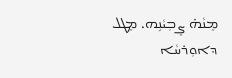ܡܸܢܵܗ̇ ܨܸܒܼܝܵܢܹܗ. ܡܸܛܠ ܕܐܘܼܪܚܵܐ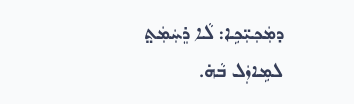ܕܡܲܟܼܝܼ̈ܟܹܐ: ܠܵܐ ܪܸܚܲܡܲܬ̤ ܠܡܹܐܙܲܠ ܒܵܗ̇.